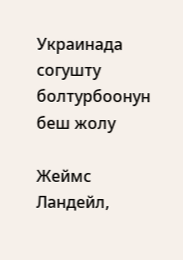Украинада согушту болтурбоонун беш жолу

Жеймс Ландейл,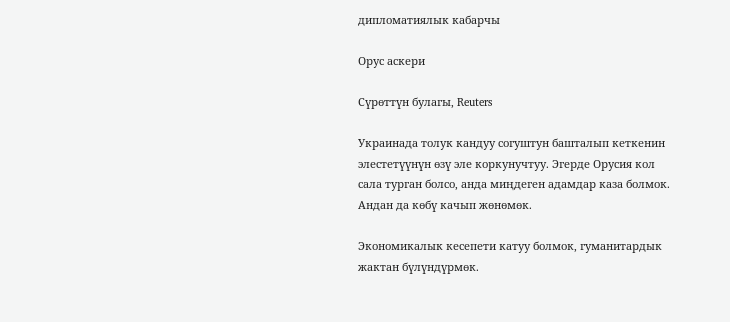дипломатиялык кабарчы

Орус аскери

Сүрөттүн булагы, Reuters

Украинада толук кандуу согуштун башталып кеткенин элестетүүнүн өзү эле коркунучтуу. Эгерде Орусия кол сала турган болсо, анда миңдеген адамдар каза болмок. Андан да көбү качып жөнөмөк.

Экономикалык кесепети катуу болмок, гуманитардык жактан бүлүндүрмөк.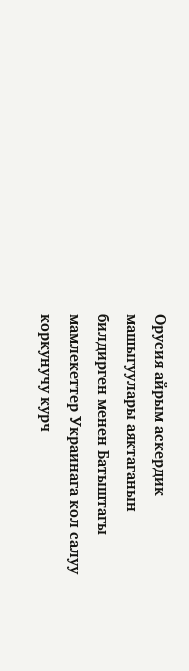Орусия айрым аскердик машыгуулары аяктаганын билдирген менен Батыштагы мамлекеттер Украинага кол салуу коркунучу курч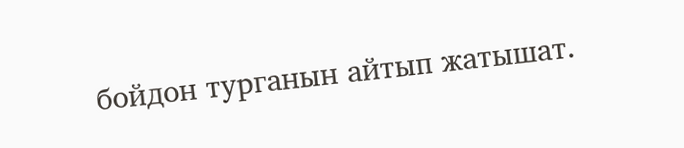бойдон турганын айтып жатышат.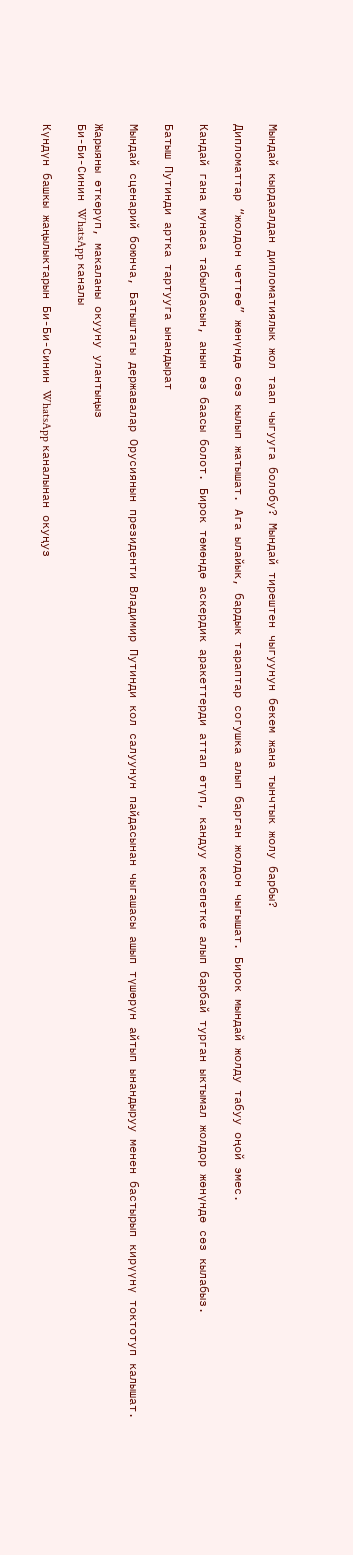Мындай кырдаалдан дипломатиялык жол таап чыгууга болобу? Мындай тирештен чыгуунун бекем жана тынчтык жолу барбы?

Дипломаттар “жолдон четтөө” жөнүндө сөз кылып жатышат. Ага ылайык, бардык тараптар согушка алып барган жолдон чыгышат. Бирок мындай жолду табуу оңой эмес.

Кандай гана мунаса табылбасын, анын өз баасы болот. Бирок төмөндө аскердик аракеттерди аттап өтүп, кандуу кесепетке алып барбай турган ыктымал жолдор жөнүндө сөз кылабыз.

Батыш Путинди артка тартууга ынандырат

Мындай сценарий боюнча, Батыштагы державалар Орусиянын президенти Владимир Путинди кол салуунун пайдасынан чыгашасы ашып түшөрүн айтып ынандыруу менен бастырып кирүүнү токтотуп калышат.

Жарыяны өткөрүп, макаланы окууну улантыңыз
Би-Би-Синин WhatsApp каналы

Күндүн башкы жаңылыктарын Би-Би-Синин WhatsApp каналынан окуңуз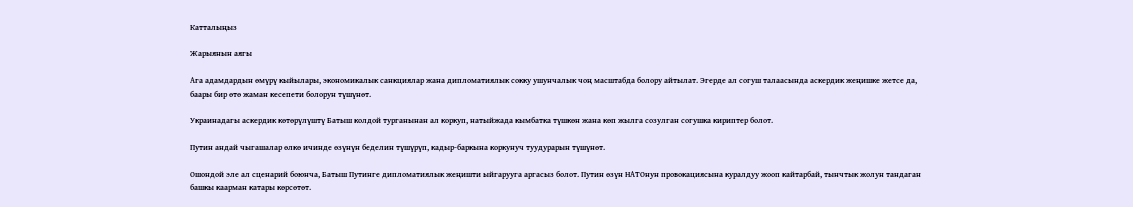Катталыңыз

Жарыянын аягы

Ага адамдардын өмүрү кыйылары, экономикалык санкциялар жана дипломатиялык сокку ушунчалык чоң масштабда болору айтылат. Эгерде ал согуш талаасында аскердик жеңишке жетсе да, баары бир өтө жаман кесепети болорун түшүнөт.

Украинадагы аскердик көтөрүлүштү Батыш колдой турганынан ал коркуп, натыйжада кымбaтка түшкөн жана көп жылга созулган согушка кириптер болот.

Путин андай чыгашалар өлкө ичинде өзүнүн беделин түшүрүп, кадыр-баркына коркунуч туудурарын түшүнөт.

Ошондой эле ал сценарий боюнча, Батыш Путинге дипломатиялык жеңишти ыйгарууга аргасыз болот. Путин өзүн НАТОнун провокациясына куралдуу жооп кайтарбай, тынчтык жолун тандаган башкы каарман катары көрсөтөт.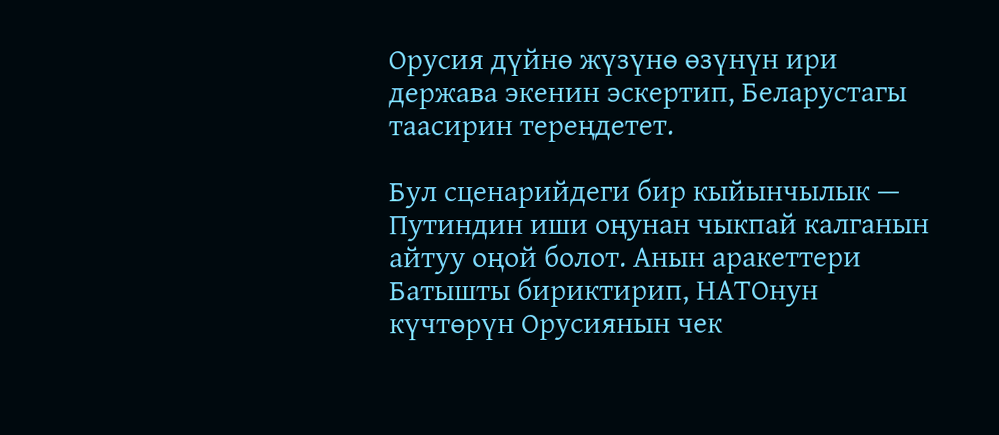Орусия дүйнө жүзүнө өзүнүн ири держава экенин эскертип, Беларустагы таасирин тереңдетет.

Бул сценарийдеги бир кыйынчылык — Путиндин иши оңунан чыкпай калганын айтуу оңой болот. Анын аракеттери Батышты бириктирип, НАТОнун күчтөрүн Орусиянын чек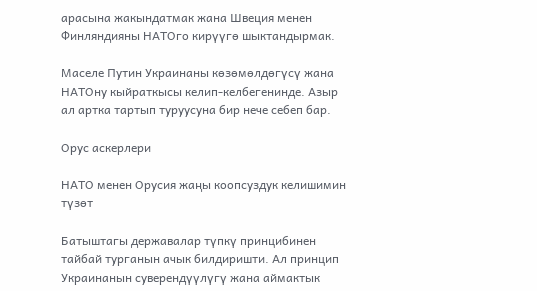арасына жакындатмак жана Швеция менен Финляндияны НАТОго кирүүгө шыктандырмак.

Маселе Путин Украинаны көзөмөлдөгүсү жана НАТОну кыйраткысы келип-келбегенинде. Азыр ал артка тартып туруусуна бир нече себеп бар.

Орус аскерлери

НАТО менен Орусия жаңы коопсуздук келишимин түзөт

Батыштагы державалар түпкү принцибинен тайбай турганын ачык билдиришти. Ал принцип Украинанын суверендүүлүгү жана аймактык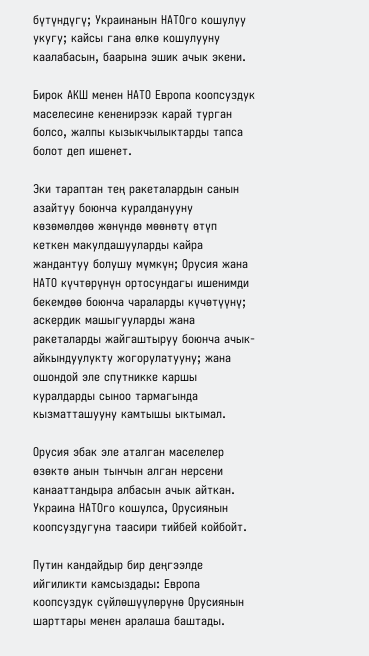бүтүндүгү; Украинанын НАТОго кошулуу укугу; кайсы гана өлкө кошулууну каалабасын, баарына эшик ачык экени.

Бирок АКШ менен НАТО Европа коопсуздук маселесине кененирээк карай турган болсо, жалпы кызыкчылыктарды тапса болот деп ишенет.

Эки тараптан тең ракеталардын санын азайтуу боюнча куралданууну көзөмөлдөө жөнүндө мөөнөтү өтүп кеткен макулдашууларды кайра жандантуу болушу мүмкүн; Орусия жана НАТО күчтөрүнүн ортосундагы ишенимди бекемдөө боюнча чараларды күчөтүүнү; аскердик машыгууларды жана ракеталарды жайгаштыруу боюнча ачык-айкындуулукту жогорулатууну; жана ошондой эле спутникке каршы куралдарды сыноо тармагында кызматташууну камтышы ыктымал.

Орусия эбак эле аталган маселелер өзөктө анын тынчын алган нерсени канааттандыра албасын ачык айткан. Украина НАТОго кошулса, Орусиянын коопсуздугуна таасири тийбей койбойт.

Путин кандайдыр бир деңгээлде ийгиликти камсыздады: Европа коопсуздук сүйлөшүүлөрүнө Орусиянын шарттары менен аралаша баштады.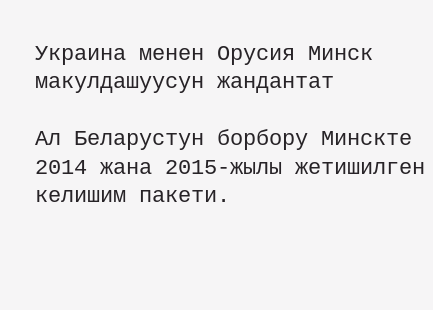Украина менен Орусия Минск макулдашуусун жандантат

Ал Беларустун борбору Минскте 2014 жана 2015-жылы жетишилген келишим пакети.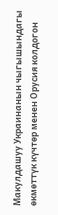Макулдашуу Украинанын чыгышындагы өкмөттүк күчтөр менен Орусия колдогон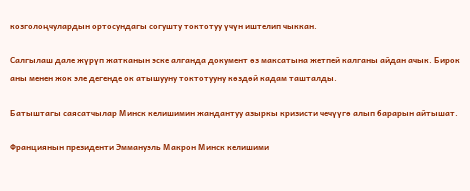козголоңчулардын ортосундагы согушту токтотуу үчүн иштелип чыккан.

Салгылаш дале жүрүп жатканын эске алганда документ өз максатына жетпей калганы айдан ачык. Бирок аны менен жок эле дегенде ок атышууну токтотууну көздөй кадам ташталды.

Батыштагы саясатчылар Минск келишимин жандантуу азыркы кризисти чечүүгө алып барарын айтышат.

Франциянын президенти Эммануэль Макрон Минск келишими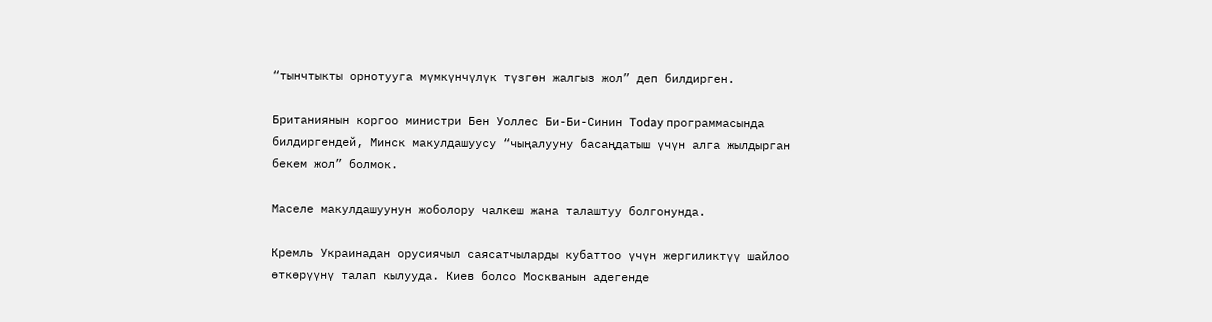“тынчтыкты орнотууга мүмкүнчүлүк түзгөн жалгыз жол” деп билдирген.

Британиянын коргоо министри Бен Уоллес Би-Би-Синин Today программасында билдиргендей, Минск макулдашуусу “чыңалууну басаңдатыш үчүн алга жылдырган бекем жол” болмок.

Маселе макулдашуунун жоболору чалкеш жана талаштуу болгонунда.

Кремль Украинадан орусиячыл саясатчыларды кубаттоо үчүн жергиликтүү шайлоо өткөрүүнү талап кылууда. Киев болсо Москванын адегенде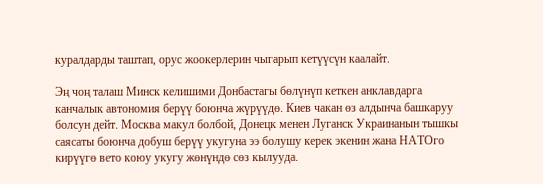куралдарды таштап, орус жоокерлерин чыгарып кетүүсүн каалайт.

Эң чоң талаш Минск келишими Донбастагы бөлүнүп кеткен анклавдарга канчалык автономия берүү боюнча жүрүүдө. Киев чакан өз алдынча башкаруу болсун дейт. Москва макул болбой, Донецк менен Луганск Украинанын тышкы саясаты боюнча добуш берүү укугуна ээ болушу керек экенин жана НАТОго кирүүгө вето коюу укугу жөнүндө сөз кылууда.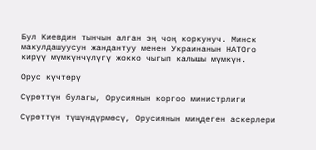Бул Киевдин тынчын алган эң чоң коркунуч. Минск макулдашуусун жандантуу менен Украинанын НАТОго кирүү мүмкүнчүлүгү жокко чыгып калышы мүмкүн.

Орус күчтөрү

Сүрөттүн булагы, Орусиянын коргоо министрлиги

Сүрөттүн түшүндүрмөсү, Орусиянын миңдеген аскерлери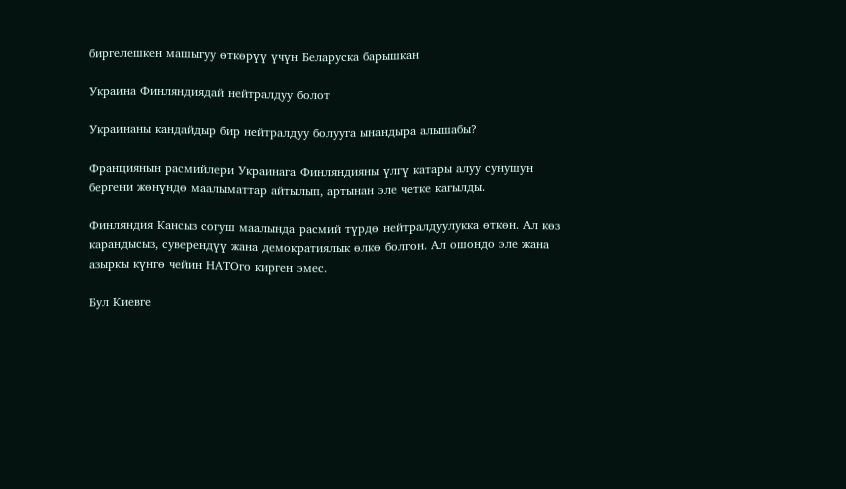биргелешкен машыгуу өткөрүү үчүн Беларуска барышкан

Украина Финляндиядай нейтралдуу болот

Украинаны кандайдыр бир нейтралдуу болууга ынандыра алышабы?

Франциянын расмийлери Украинага Финляндияны үлгү катары алуу сунушун бергени жөнүндө маалыматтар айтылып, артынан эле четке кагылды.

Финляндия Кансыз согуш маалында расмий түрдө нейтралдуулукка өткөн. Ал көз карандысыз, суверендүү жана демократиялык өлкө болгон. Ал ошондо эле жана азыркы күнгө чейин НАТОго кирген эмес.

Бул Киевге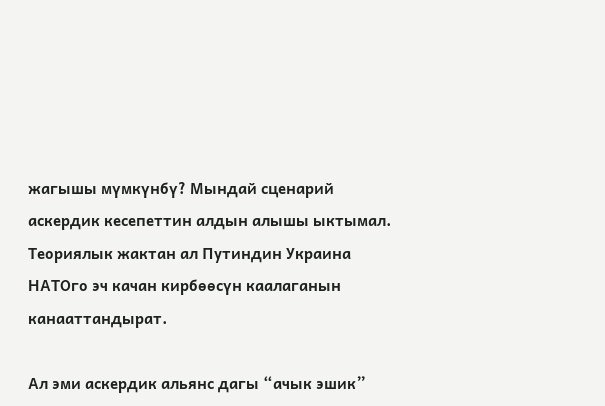жагышы мүмкүнбү? Мындай сценарий аскердик кесепеттин алдын алышы ыктымал. Теориялык жактан ал Путиндин Украина НАТОго эч качан кирбөөсүн каалаганын канааттандырат.

Ал эми аскердик альянс дагы “ачык эшик”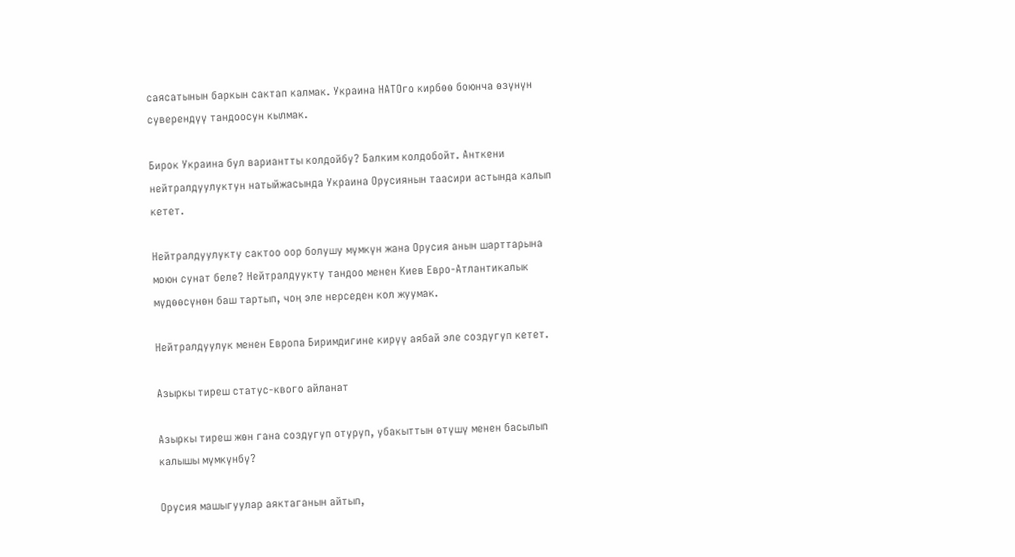саясатынын баркын сактап калмак. Украина НАТОго кирбөө боюнча өзүнүн суверендүү тандоосун кылмак.

Бирок Украина бул вариантты колдойбу? Балким колдобойт. Анткени нейтралдуулуктун натыйжасында Украина Орусиянын таасири астында калып кетет.

Нейтралдуулукту сактоо оор болушу мүмкүн жана Орусия анын шарттарына моюн сунат беле? Нейтралдуукту тандоо менен Киев Евро-Атлантикалык мүдөөсүнөн баш тартып, чоң эле нерседен кол жуумак.

Нейтралдуулук менен Европа Биримдигине кирүү аябай эле создугуп кетет.

Азыркы тиреш статус-квого айланат

Азыркы тиреш жөн гана создугуп отуруп, убакыттын өтүшү менен басылып калышы мүмкүнбү?

Орусия машыгуулар аяктаганын айтып,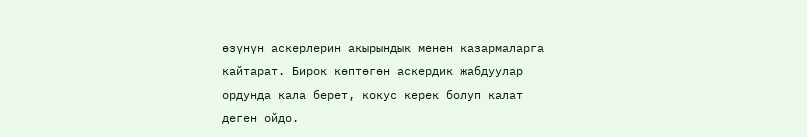өзүнүн аскерлерин акырындык менен казармаларга кайтарат. Бирок көптөгөн аскердик жабдуулар ордунда кала берет, кокус керек болуп калат деген ойдо.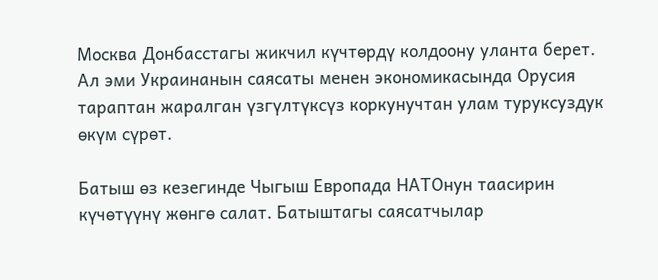Москва Донбасстагы жикчил күчтөрдү колдоону уланта берет. Ал эми Украинанын саясаты менен экономикасында Орусия тараптан жаралган үзгүлтүксүз коркунучтан улам туруксуздук өкүм сүрөт.

Батыш өз кезегинде Чыгыш Европада НАТОнун таасирин күчөтүүнү жөнгө салат. Батыштагы саясатчылар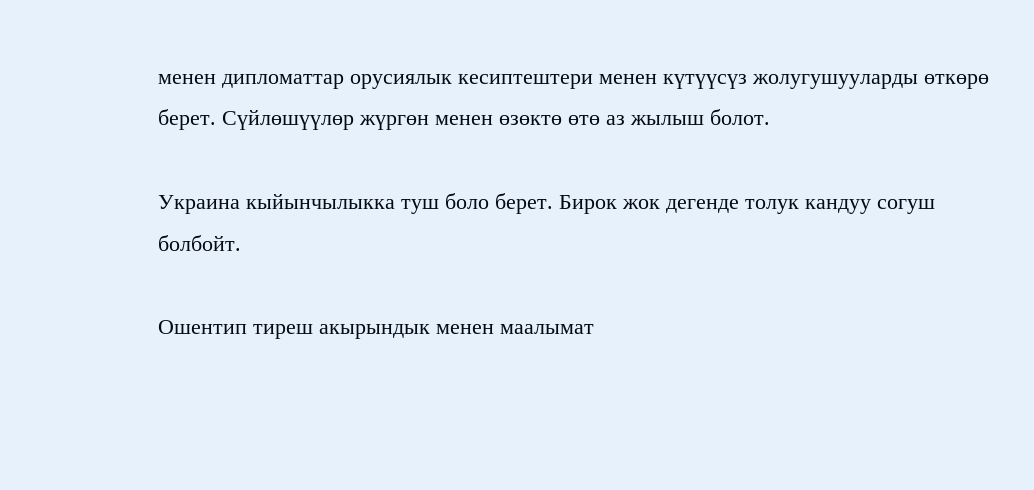менен дипломаттар орусиялык кесиптештери менен күтүүсүз жолугушууларды өткөрө берет. Сүйлөшүүлөр жүргөн менен өзөктө өтө аз жылыш болот.

Украина кыйынчылыкка туш боло берет. Бирок жок дегенде толук кандуу согуш болбойт.

Ошентип тиреш акырындык менен маалымат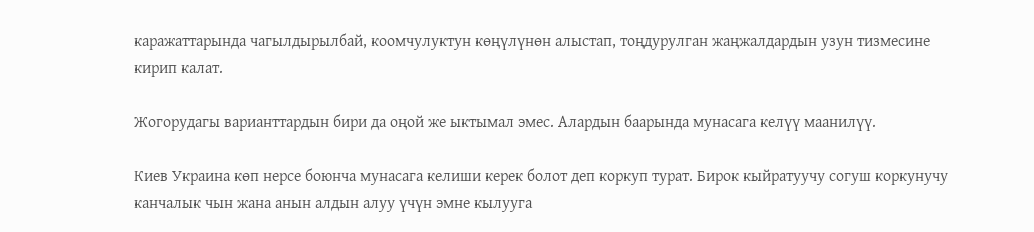каражаттарында чагылдырылбай, коомчулуктун көңүлүнөн алыстап, тоңдурулган жаңжалдардын узун тизмесине кирип калат.

Жогорудагы варианттардын бири да оңой же ыктымал эмес. Алардын баарында мунасага келүү маанилүү.

Киев Украина көп нерсе боюнча мунасага келиши керек болот деп коркуп турат. Бирок кыйратуучу согуш коркунучу канчалык чын жана анын алдын алуу үчүн эмне кылууга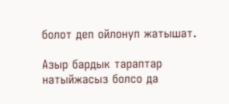болот деп ойлонуп жатышат.

Азыр бардык тараптар натыйжасыз болсо да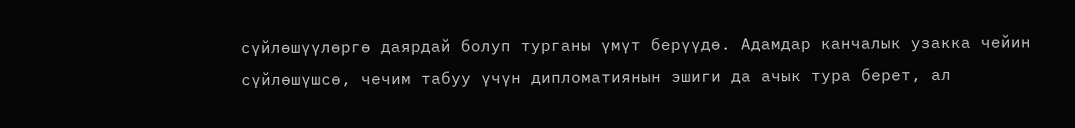сүйлөшүүлөргө даярдай болуп турганы үмүт берүүдө. Адамдар канчалык узакка чейин сүйлөшүшсө, чечим табуу үчүн дипломатиянын эшиги да ачык тура берет, ал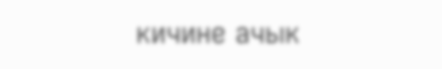кичине ачык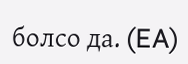болсо да. (EA)